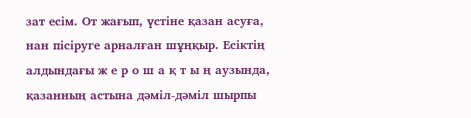зат есім. От жағып, үстіне қазан асуға, нан пісіруге арналған шұңқыр. Есіктің алдындағы ж е р о ш а қ т ы ң аузында, қазанның астына дәміл-дәміл шырпы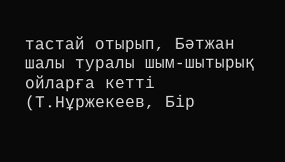тастай отырып, Бәтжан шалы туралы шым-шытырық ойларға кетті (Т.Нұржекеев, Бір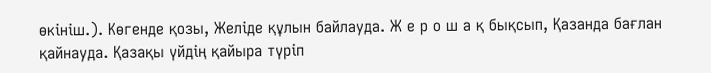өкініш.). Көгенде қозы, Желіде құлын байлауда. Ж е р о ш а қ бықсып, Қазанда бағлан қайнауда. Қазақы үйдің қайыра түріп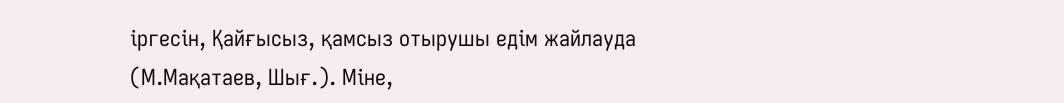іргесін, Қайғысыз, қамсыз отырушы едім жайлауда (М.Мақатаев, Шығ.). Міне,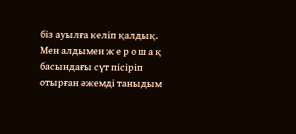біз ауылға келіп қалдық. Мен алдымен ж е р о ш а қ басындағы сүт пісіріп отырған әжемді таныдым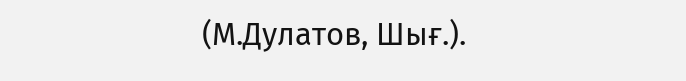(М.Дулатов, Шығ.).